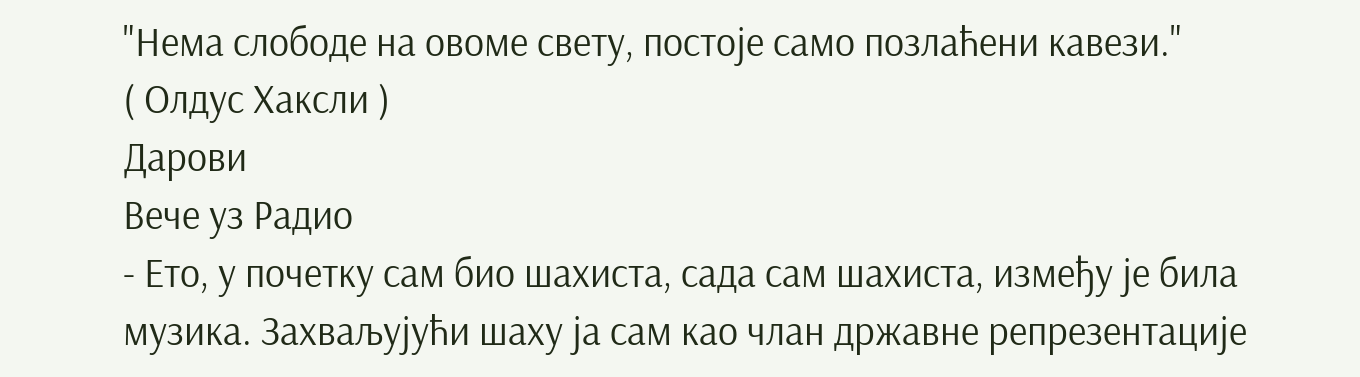"Нема слободе на овоме свету, постоје само позлаћени кавези."
( Олдус Хаксли )
Дарови
Вече уз Радио
- Ето, у почетку сам био шахиста, сада сам шахиста, између је била музика. Захваљујући шаху ја сам као члан државне репрезентације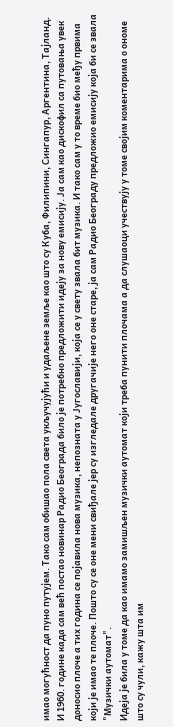имао могућност да пуно путујем. Тако сам обишао пола света укључујући и удаљене земље као што су Куба, Филипини, Сингапур, Аргентина, Тајланд.
И 1960. године када сам већ постао новинар Радио Београда било је потребно предложити идеју за нову емисију. Ја сам као дискофил са путовања увек доносио плоче а тих година се појавила нова музика, непозната у Југославији, која се у свету звала бит музика. И тако сам у то време био међу првима који је имао те плоче. Пошто су се оне мени свиђале јер су изгледале другачије него оне старе, ја сам Радио Београду предложио емисију која би се звала "Музички аутомат".
Идеја је била у томе да као имамо замишљен музички аутомат који треба пунити плочама а да слушаоци учествују у томе својим коментарима о ономе што су чули, кажу шта им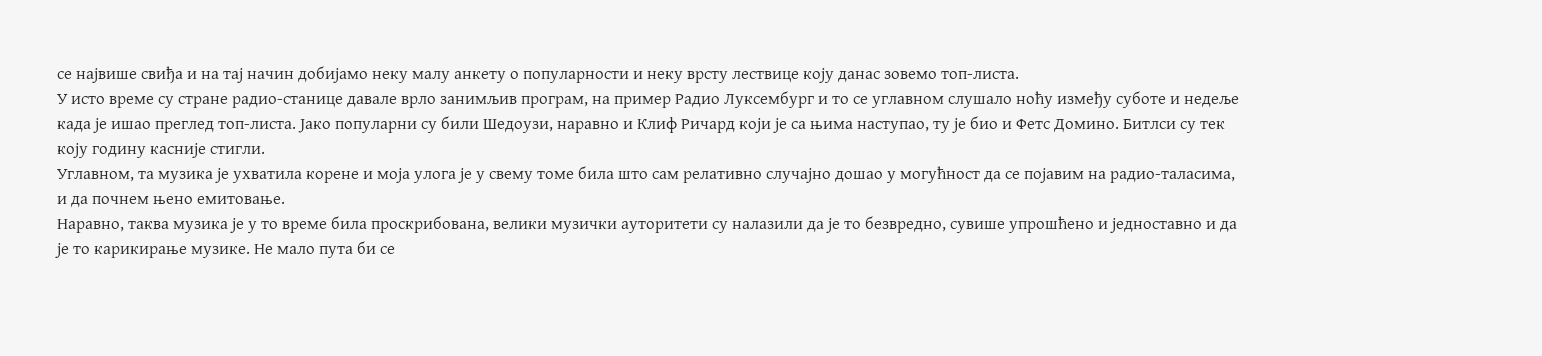се највише свиђа и на тај начин добијамо неку малу анкету о популарности и неку врсту лествице коју данас зовемо топ-листа.
У исто време су стране радио-станице давале врло занимљив програм, на пример Радио Луксембург и то се углавном слушало ноћу између суботе и недеље када је ишао преглед топ-листа. Јако популарни су били Шедоузи, наравно и Клиф Ричард који је са њима наступао, ту је био и Фетс Домино. Битлси су тек коју годину касније стигли.
Углавном, та музика је ухватила корене и моја улога је у свему томе била што сам релативно случајно дошао у могућност да се појавим на радио-таласима, и да почнем њено емитовање.
Наравно, таква музика је у то време била проскрибована, велики музички ауторитети су налазили да је то безвредно, сувише упрошћено и једноставно и да је то карикирање музике. Не мало пута би се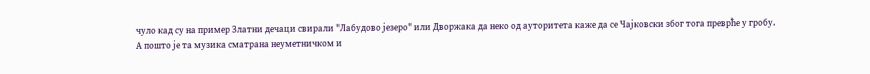чуло кад су на пример Златни дечаци свирали "Лабудово језеро" или Дворжака да неко од ауторитета каже да се Чајковски због тога преврће у гробу.
А пошто је та музика сматрана неуметничком и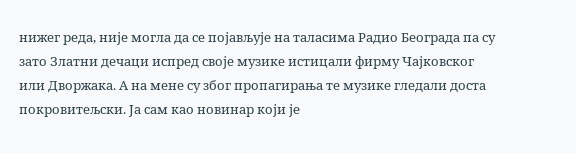нижег реда, није могла да се појављује на таласима Радио Београда па су зато Златни дечаци испред своје музике истицали фирму Чајковског или Дворжака. А на мене су због пропагирања те музике гледали доста покровитељски. Ја сам као новинар који је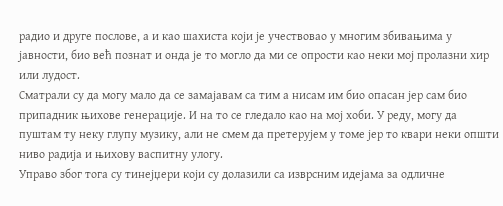радио и друге послове, а и као шахиста који је учествовао у многим збивањима у јавности, био већ познат и онда је то могло да ми се опрости као неки мој пролазни хир или лудост.
Сматрали су да могу мало да се замајавам са тим а нисам им био опасан јер сам био припадник њихове генерације. И на то се гледало као на мој хоби. У реду, могу да пуштам ту неку глупу музику, али не смем да претерујем у томе јер то квари неки општи ниво радија и њихову васпитну улогу.
Управо због тога су тинејџери који су долазили са изврсним идејама за одличне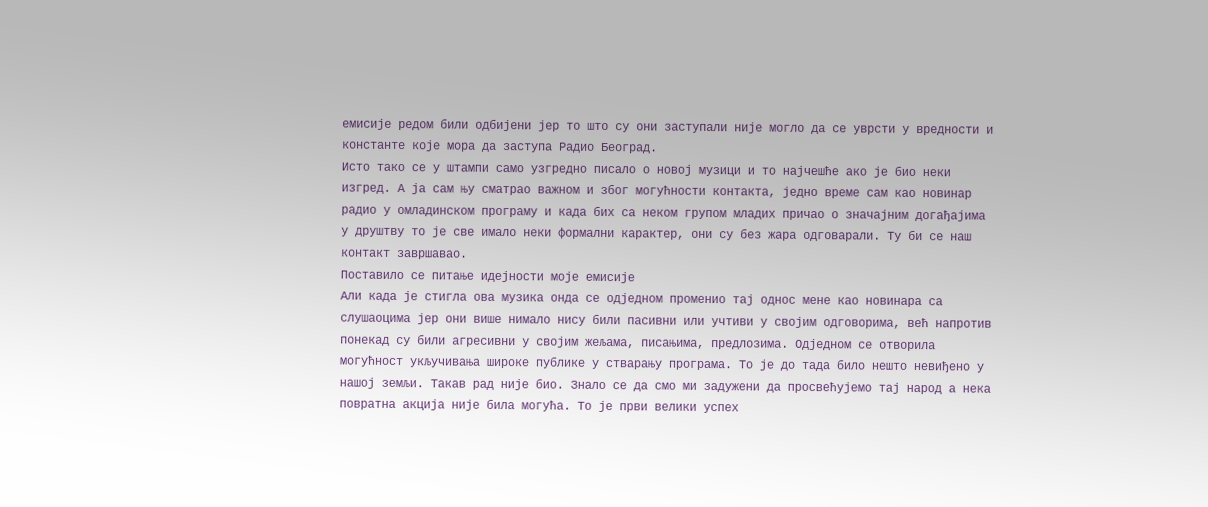емисије редом били одбијени јер то што су они заступали није могло да се уврсти у вредности и константе које мора да заступа Радио Београд.
Исто тако се у штампи само узгредно писало о новој музици и то најчешће ако је био неки изгред. А ја сам њу сматрао важном и због могућности контакта, једно време сам као новинар радио у омладинском програму и када бих са неком групом младих причао о значајним догађајима у друштву то је све имало неки формални карактер, они су без жара одговарали. Ту би се наш контакт завршавао.
Поставило се питање идејности моје емисије
Али када је стигла ова музика онда се одједном променио тај однос мене као новинара са слушаоцима јер они више нимало нису били пасивни или учтиви у својим одговорима, већ напротив понекад су били агресивни у својим жељама, писањима, предлозима. Одједном се отворила могућност укључивања широке публике у стварању програма. То је до тада било нешто невиђено у нашој земљи. Такав рад није био. Знало се да смо ми задужени да просвећујемо тај народ а нека повратна акција није била могућа. То је први велики успех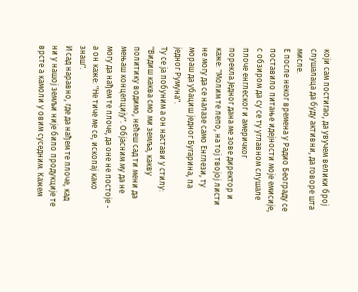који сам постигао, да увучем велики број слушалаца да буду активни, да говоре шта мисле.
Е после неког времена у Радио Београду се поставило питање идејности моје емисије, с обзиром да су се ту углавном слушале плоче енглеског и америчког порекла.Једног дана ме зове директор и каже: "Молим те лепо, на тој твојој листи не могу да се налазе само Енглези, ту мораш да убациш једног Бугарина, па једног Румуна".
Ту се ја побуним а он настави у стилу: "Видиш каква смо ми земља, какву политику водимо, нећеш сад ти мени да мењаш концепцију". Објасним му да не могу да нађем те плоче, да оне не постоје - а он каже: "Не тиче ме се, ископај како знаш".
И сад наравно, где да нађем те плоче, кад ни у нашој земљи није било продукције те врсте а камоли у овим суседним. Кажем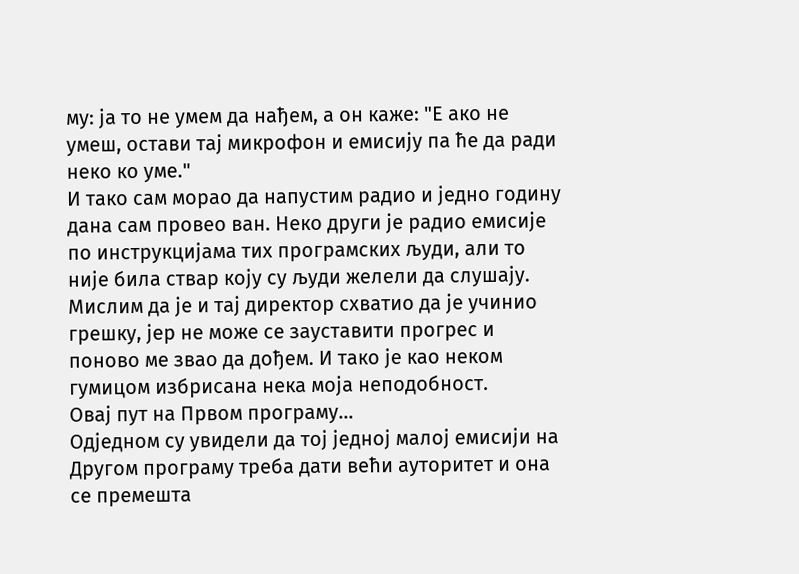му: ја то не умем да нађем, а он каже: "Е ако не умеш, остави тај микрофон и емисију па ће да ради неко ко уме."
И тако сам морао да напустим радио и једно годину дана сам провео ван. Неко други је радио емисије по инструкцијама тих програмских људи, али то није била ствар коју су људи желели да слушају. Мислим да је и тај директор схватио да је учинио грешку, јер не може се зауставити прогрес и поново ме звао да дођем. И тако је као неком гумицом избрисана нека моја неподобност.
Овај пут на Првом програму...
Одједном су увидели да тој једној малој емисији на Другом програму треба дати већи ауторитет и она се премешта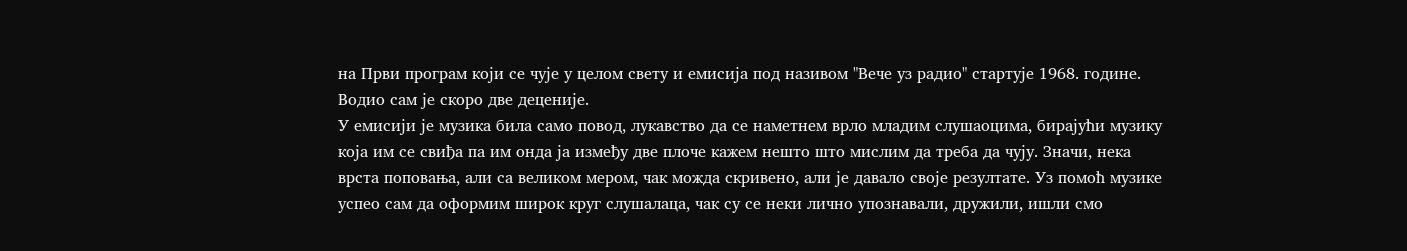на Први програм који се чује у целом свету и емисија под називом "Вече уз радио" стартује 1968. године.
Водио сам је скоро две деценије.
У емисији је музика била само повод, лукавство да се наметнем врло младим слушаоцима, бирајући музику која им се свиђа па им онда ја између две плоче кажем нешто што мислим да треба да чују. Значи, нека врста поповања, али са великом мером, чак можда скривено, али је давало своје резултате. Уз помоћ музике успео сам да оформим широк круг слушалаца, чак су се неки лично упознавали, дружили, ишли смо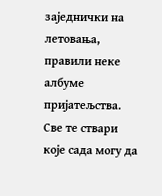заједнички на летовања, правили неке албуме пријатељства.
Све те ствари које сада могу да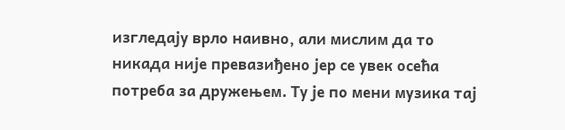изгледају врло наивно, али мислим да то никада није превазиђено јер се увек осећа потреба за дружењем. Ту је по мени музика тај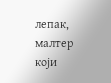лепак, малтер који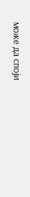може да споји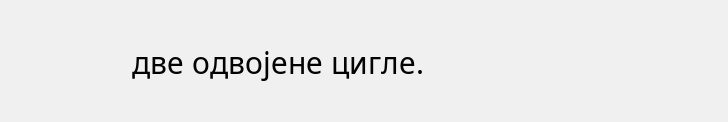две одвојене цигле.